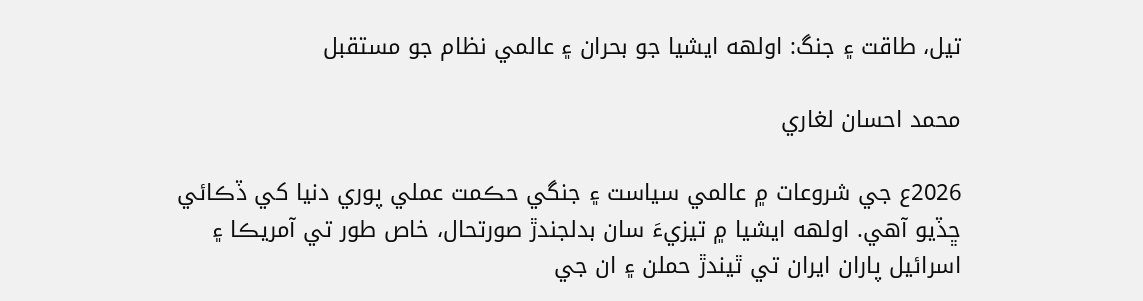تيل، طاقت ۽ جنگ: اولهه ايشيا جو بحران ۽ عالمي نظام جو مستقبل

محمد احسان لغاري

2026ع جي شروعات ۾ عالمي سياست ۽ جنگي حڪمت عملي پوري دنيا کي ڏڪائي ڇڏيو آهي. اولهه ايشيا ۾ تيزيءَ سان بدلجندڙ صورتحال، خاص طور تي آمريڪا ۽ اسرائيل پاران ايران تي ٿيندڙ حملن ۽ ان جي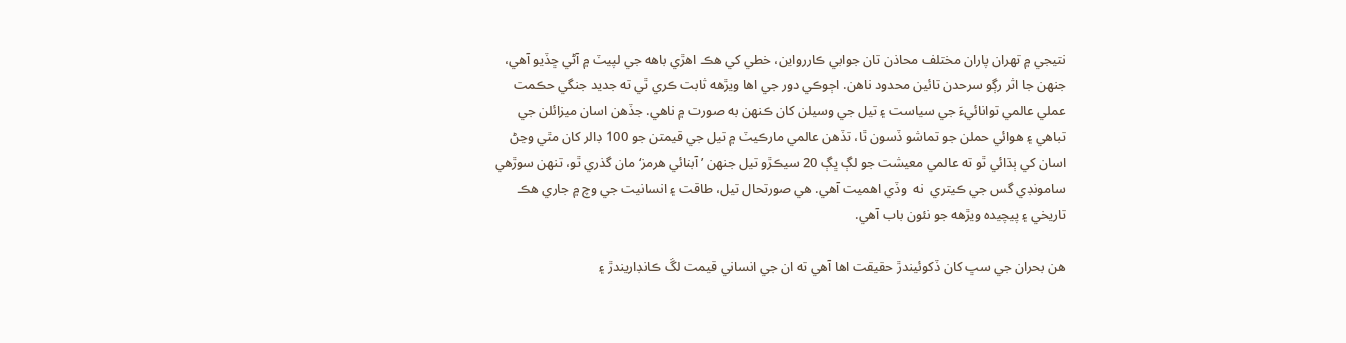نتيجي ۾ تهران پاران مختلف محاذن تان جوابي ڪاررواين، خطي کي هڪ اهڙي باهه جي لپيٽ ۾ آڻي ڇڏيو آهي، جنهن جا اثر رڳو سرحدن تائين محدود ناهن. اڄوڪي دور جي اها ويڙهه ثابت ڪري ٿي ته جديد جنگي حڪمت عملي عالمي توانائيءَ جي سياست ۽ تيل جي وسيلن کان ڪنهن به صورت ۾ ناهي. جڏهن اسان ميزائلن جي تباهي ۽ ھوائي حملن جو تماشو ڏسون ٿا، تڏهن عالمي مارڪيٽ ۾ تيل جي قيمتن جو 100 ڊالر کان مٿي وڃڻ اسان کي ٻڌائي ٿو ته عالمي معيشت جو لڳ ڀڳ 20 سيڪڙو تيل جنهن ’ آبنائي هرمز‘ مان گذري ٿو، تنهن سوڙھي سامونڊي گس جي ڪيتري  نه  وڏي اھميت آهي. هي صورتحال تيل، طاقت ۽ انسانيت جي وچ ۾ جاري هڪ تاريخي ۽ پيچيده ويڙهه جو نئون باب آهي.

هن بحران جي سڀ کان ڏکوئيندڙ حقيقت اها آهي ته ان جي انساني قيمت لڱ ڪانڊاريندڙ ۽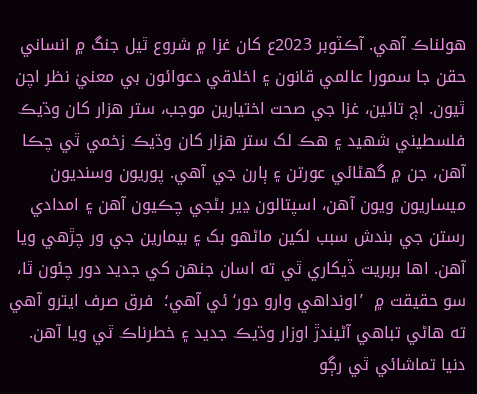هولناڪ آهي. آڪٽوبر 2023ع کان غزا ۾ شروع ٿيل جنگ ۾ انساني حقن جا سمورا عالمي قانون ۽ اخلاقي دعوائون بي معنيٰ نظر اچن ٿيون. اڄ تائين، غزا جي صحت اختيارين موجب، ستر هزار کان وڌيڪ فلسطيني شهيد ۽ هڪ لک ستر هزار کان وڌيڪ زخمي ٿي چڪا آهن، جن ۾ گھڻائي عورتن ۽ ٻارن جي آهي. پوريون وسنديون ميساريون ويون آهن، اسپتالون ڍير بڻجي چڪيون آهن ۽ امدادي رستن جي بندش سبب لکين ماڻهو بک ۽ بيمارين جي ور چڙهي ويا آهن. اها بربريت ڏيکاري ٿي ته اسان جنهن کي جديد دور چئون ٿا، سو حقيقت ۾  ’اونداهي وارو دور‘ ئي آھي؛  فرق صرف ايترو آهي ته هاڻي تباهي آڻيندڙ اوزار وڌيڪ جديد ۽ خطرناڪ ٿي ويا آهن. دنيا تماشائي ٿي رڳو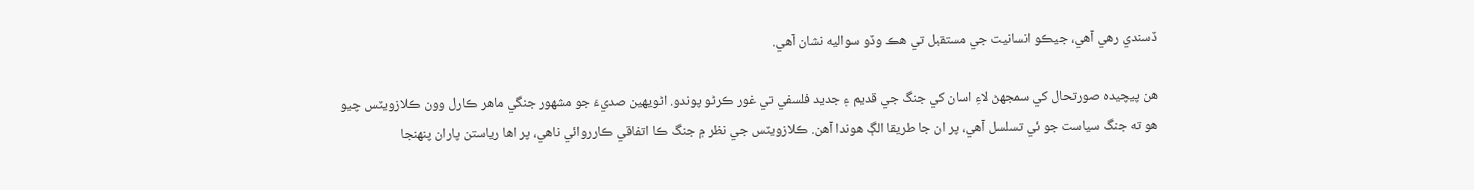ڏسندي رهي آهي، جيڪو انسانيت جي مستقبل تي هڪ وڏو سواليه نشان آهي.

هن پيچيده صورتحال کي سمجهڻ لاءِ اسان کي جنگ جي قديم ۽ جديد فلسفي تي غور ڪرڻو پوندو. اڻويهين صديءَ جو مشهور جنگي ماهر ڪارل وون ڪلازويٽس چيو هو ته جنگ سياست جو ئي تسلسل آهي، پر ان جا طريقا الڳ هوندا آهن. ڪلازويٽس جي نظر ۾ جنگ ڪا اتفاقي ڪارروائي ناهي، پر اها رياستن پاران پنهنجا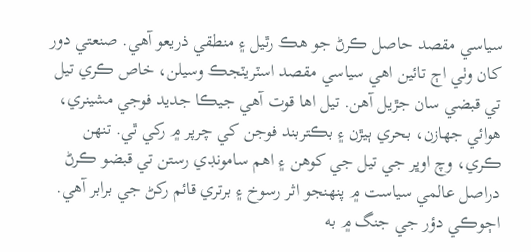سياسي مقصد حاصل ڪرڻ جو هڪ رٿيل ۽ منطقي ذريعو آهي. صنعتي دور کان وٺي اڄ تائين اهي سياسي مقصد اسٽريٽجڪ وسيلن، خاص ڪري تيل تي قبضي سان جڙيل آهن. تيل اها قوت آهي جيڪا جديد فوجي مشينري، هوائي جهازن، بحري ٻيڙن ۽ بڪتربند فوجن کي چرپر ۾ رکي ٿي. تنهن ڪري، وچ اوڀر جي تيل جي کوهن ۽ اهم سامونڊي رستن تي قبضو ڪرڻ دراصل عالمي سياست ۾ پنهنجو اثر رسوخ ۽ برتري قائم رکڻ جي برابر آهي. اڄوڪي دؤر جي جنگ ۾ به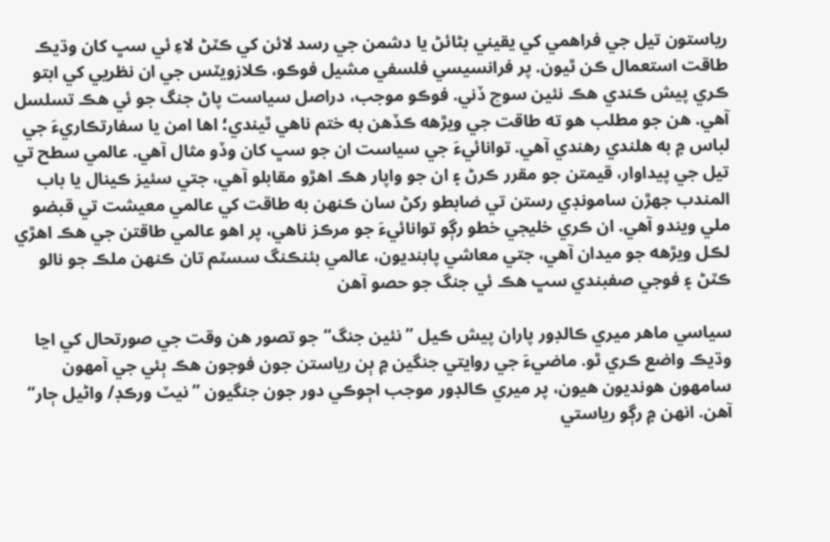رياستون تيل جي فراهمي کي يقيني بڻائڻ يا دشمن جي رسد لائن کي ڪٽڻ لاءِ ئي سڀ کان وڌيڪ طاقت استعمال ڪن ٿيون. پر فرانسيسي فلسفي مشيل فوڪو، ڪلازويٽس جي ان نظريي کي ابتو ڪري پيش ڪندي هڪ نئين سوچ ڏني. فوڪو موجب، دراصل سياست پاڻ جنگ جو ئي هڪ تسلسل آهي. هن جو مطلب هو ته طاقت جي ويڙهه ڪڏهن به ختم ناهي ٿيندي؛ اها امن يا سفارتڪاريءَ جي لباس ۾ به هلندي رهندي آهي. توانائيءَ جي سياست ان جو سڀ کان وڏو مثال آهي. عالمي سطح تي تيل جي پيداوار، قيمتن جو مقرر ڪرڻ ۽ ان جو واپار هڪ اهڙو مقابلو آهي، جتي سئيز ڪينال يا باب المندب جهڙن سامونڊي رستن تي ضابطو رکڻ سان ڪنهن به طاقت کي عالمي معيشت تي قبضو ملي ويندو آهي. ان ڪري خليجي خطو رڳو توانائيءَ جو مرڪز ناهي، پر اهو عالمي طاقتن جي هڪ اهڙي لڪل ويڙهه جو ميدان آهي، جتي معاشي پابنديون، عالمي بئنڪنگ سسٽم تان ڪنهن ملڪ جو نالو ڪٽڻ ۽ فوجي صفبندي سڀ هڪ ئي جنگ جو حصو آهن

سياسي ماهر ميري ڪالڊور پاران پيش ڪيل ”نئين جنگ“ جو تصور هن وقت جي صورتحال کي اڃا وڌيڪ واضع ڪري ٿو. ماضيءَ جي روايتي جنگين ۾ ٻن رياستن جون فوجون هڪ ٻئي جي آمهون سامهون هونديون هيون، پر ميري ڪالڊور موجب اڄوڪي دور جون جنگيون ”نيٽ ورڪڊ/ واڻيل ڄار“ آهن. انهن ۾ رڳو رياستي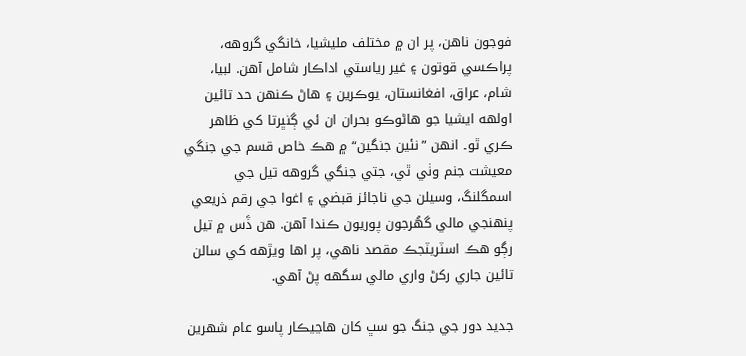فوجون ناهن، پر ان ۾ مختلف مليشيا، خانگي گروهه، پراڪسي قوتون ۽ غير رياستي اداڪار شامل آهن. لبيا، شام، عراق، افغانستان، يوڪرين ۽ ھاڻ ڪنھن حد تائين اولهه ايشيا جو ھاڻوڪو بحران ان ئي ڳنڀرتا کي ظاھر ڪري ٿو۔ انهن ”نئين جنگين“ ۾ هڪ خاص قسم جي جنگي معيشت جنم وٺي ٿي، جتي جنگي گروهه تيل جي اسمگلنگ، وسيلن جي ناجائز قبضي ۽ اغوا جي رقم ذريعي پنهنجي مالي گهُرجون پوريون ڪندا آهن. هن ڏَس ۾ تيل رڳو هڪ اسٽريٽجڪ مقصد ناهي، پر اها ويڙهه کي سالن تائين جاري رکڻ واري مالي سگهه پڻ آهي.

جديد دور جي جنگ جو سڀ کان هاڃيڪار پاسو عام شهرين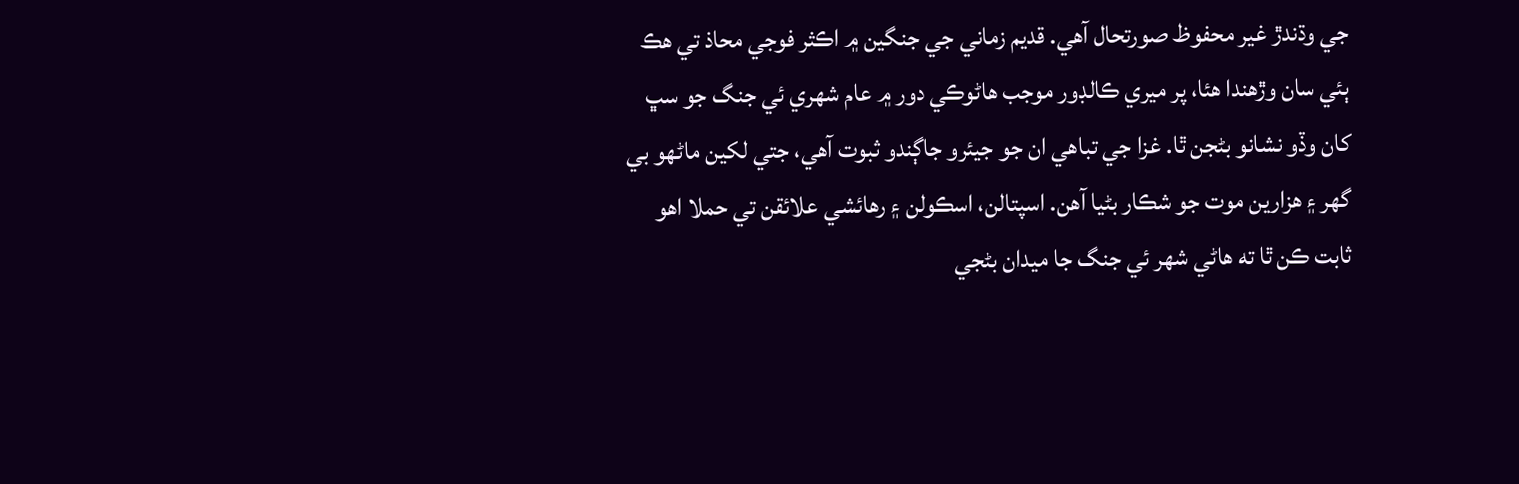جي وڌندڙ غير محفوظ صورتحال آهي. قديم زماني جي جنگين ۾ اڪثر فوجي محاذ تي هڪ ٻئي سان وڙهندا هئا، پر ميري ڪالڊور موجب هاڻوڪي دور ۾ عام شهري ئي جنگ جو سڀ کان وڏو نشانو بڻجن ٿا. غزا جي تباھي ان جو جيئرو جاڳندو ثبوت آهي، جتي لکين ماڻهو بي گهر ۽ هزارين موت جو شڪار بڻيا آهن. اسپتالن، اسڪولن ۽ رهائشي علائقن تي حملا اهو ثابت ڪن ٿا ته هاڻي شهر ئي جنگ جا ميدان بڻجي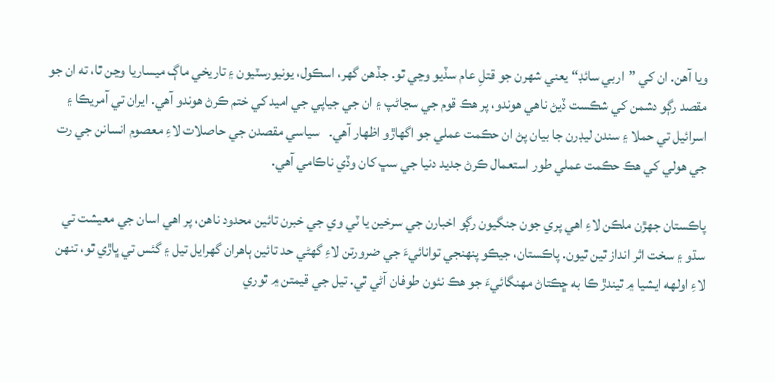ويا آهن. ان کي ”اربي سائڊ“ يعني شهرن جو قتلِ عام سڏيو وڃي ٿو. جڏهن گهر، اسڪول، يونيورسٽيون ۽ تاريخي ماڳ ميساريا وڃن ٿا، ته ان جو مقصد رڳو دشمن کي شڪست ڏيڻ ناهي هوندو، پر هڪ قوم جي سڃاڻپ ۽ ان جي جياپي جي اميد کي ختم ڪرڻ هوندو آهي. ايران تي آمريڪا ۽ اسرائيل تي حملا ۽ سندن ليڊرن جا بيان پڻ ان حڪمت عملي جو اگھاڙو اظھار آھي۔   سياسي مقصدن جي حاصلات لاءِ معصوم انسانن جي رت جي هولي کي هڪ حڪمت عملي طور استعمال ڪرڻ جديد دنيا جي سڀ کان وڏي ناڪامي آهي.

پاڪستان جهڙن ملڪن لاءِ اهي پري جون جنگيون رڳو اخبارن جي سرخين يا ٽي وي جي خبرن تائين محدود ناهن، پر اهي اسان جي معيشت تي سڌو ۽ سخت اثر انداز ٿين ٿيون. پاڪستان، جيڪو پنهنجي توانائيءَ جي ضرورتن لاءِ گهڻي حد تائين ٻاهران گهرايل تيل ۽ گئس تي ڀاڙي ٿو، تنهن لاءِ اولهه ايشيا ۾ ٿيندڙ ڪا به ڇڪتاڻ مهنگائيءَ جو هڪ نئون طوفان آڻي ٿي. تيل جي قيمتن ۾ ٿوري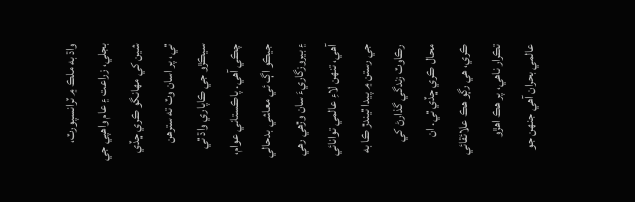واڌ به ملڪ ۾ ٽرانسپورٽ، بجلي، زراعت ۽ عام واهپي جي شين کي مهانگو ڪري ڇڏي ٿي، پر اسان وٽ ته سترھن سيڪڙو جي ڪاپاري واڌ ٿي چڪي آھي. پاڪستاني عوام، جيڪو اڳ ئي معاشي بدحالي ۽ بيروزگاريءَ سان وڙهي رهي آهي، تنهن لاءِ عالمي توانائي جي رستن ۾ پيدا ٿيندڙ ڪا به رڪاوٽ زندگي گذارڻ کي محال ڪري ڇڏي ٿي. ان ڪري، هي رڳو هڪ علائقائي تڪرار ناهي، پر هڪ اهڙو عالمي بحران آهي جنهن جو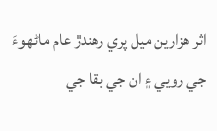اثر هزارين ميل پري رهندڙ عام ماڻهوءَ جي رويي ۽ ان جي بقا جي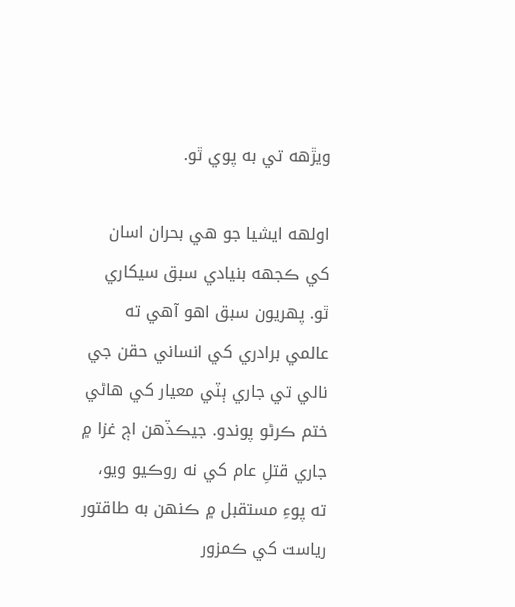ويڙهه تي به پوي ٿو.

اولهه ايشيا جو هي بحران اسان کي ڪجهه بنيادي سبق سيکاري ٿو. پهريون سبق اهو آهي ته عالمي برادري کي انساني حقن جي نالي تي جاري ٻٽي معيار کي هاڻي ختم ڪرڻو پوندو. جيڪڏهن اڄ غزا ۾ جاري قتلِ عام کي نه روڪيو ويو، ته پوءِ مستقبل ۾ ڪنهن به طاقتور رياست کي ڪمزور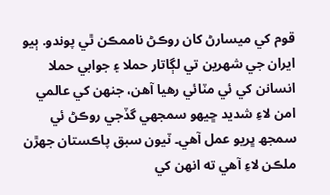قوم کي ميسارڻ کان روڪڻ ناممڪن ٿي پوندو. ٻيو ايران جي شھرين تي لڳاتار حملا ۽ جوابي حملا انسانن کي ئي مٽائي رھيا آھن، جنھن کي عالمي امن لاءِ شديد ڇيھو سمجھي گڏجي روڪڻ ئي سمجھ ڀريو عمل آھي۔ ٽيون سبق پاڪستان جهڙن ملڪن لاءِ آهي ته انهن کي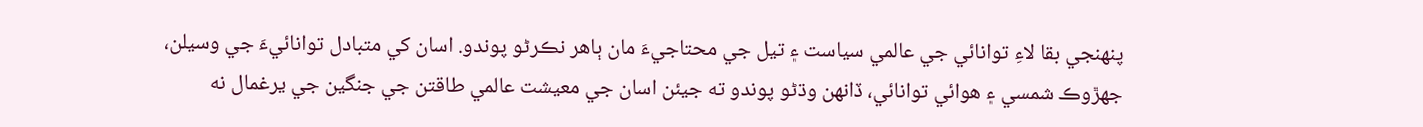پنهنجي بقا لاءِ توانائي جي عالمي سياست ۽ تيل جي محتاجيءَ مان ٻاهر نڪرڻو پوندو. اسان کي متبادل توانائيءَ جي وسيلن، جهڙوڪ شمسي ۽ هوائي توانائي، ڏانهن وڌڻو پوندو ته جيئن اسان جي معيشت عالمي طاقتن جي جنگين جي يرغمال نه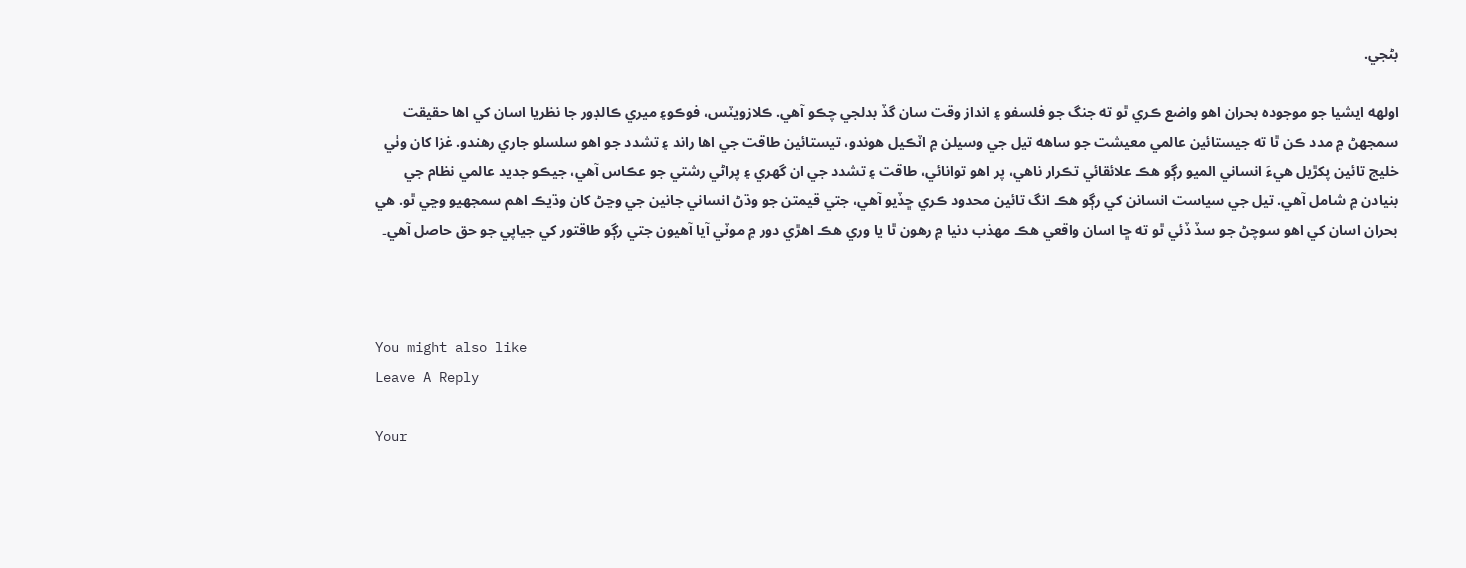بڻجي.

اولهه ايشيا جو موجوده بحران اهو واضع ڪري ٿو ته جنگ جو فلسفو ۽ انداز وقت سان گڏ بدلجي چڪو آهي. ڪلازويٽس، فوڪو۽ ميري ڪالڊور جا نظريا اسان کي اها حقيقت سمجهڻ ۾ مدد ڪن ٿا ته جيستائين عالمي معيشت جو ساهه تيل جي وسيلن ۾ اٽڪيل هوندو، تيستائين طاقت جي اها راند ۽ تشدد جو اهو سلسلو جاري رهندو. غزا کان وٺي خليج تائين پکڙيل هيءَ انساني الميو رڳو هڪ علائقائي تڪرار ناهي، پر اهو توانائي، طاقت ۽ تشدد جي ان گهري ۽ پراڻي رشتي جو عڪاس آهي، جيڪو جديد عالمي نظام جي بنيادن ۾ شامل آهي. تيل جي سياست انسانن کي رڳو هڪ انگ تائين محدود ڪري ڇڏيو آهي، جتي قيمتن جو وڌڻ انساني جانين جي وڃڻ کان وڌيڪ اهم سمجهيو وڃي ٿو. هي بحران اسان کي اھو سوچڻ جو سڏ ڏئي ٿو ته ڇا اسان واقعي هڪ مهذب دنيا ۾ رهون ٿا يا وري هڪ اهڙي دور ۾ موٽي آيا آهيون جتي رڳو طاقتور کي جياپي جو حق حاصل آهي۔



You might also like
Leave A Reply

Your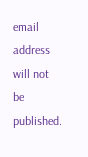email address will not be published.